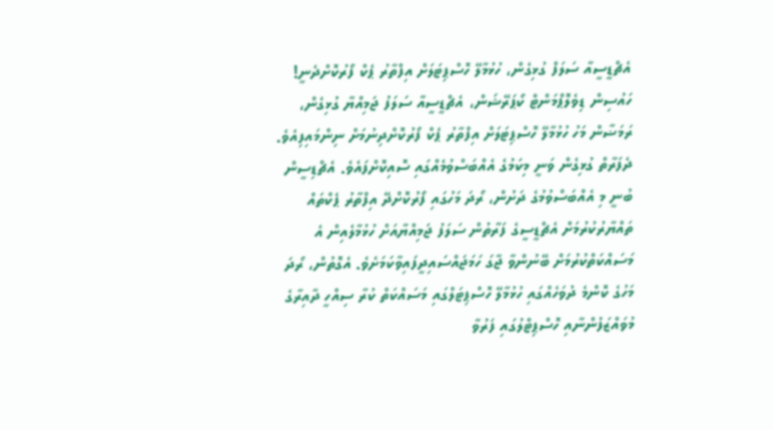އެޗްޑީސީއާ ސަލަފް ގުޅިގެން، ހުޅުމާލޭ ހޮސްޕިޓަލަށް އިފްތާރު ޕެކް ފޯރުކޮށްދެނީ!
ހައުސިން ޑިވެލޮޕްމަންޓް ކޯޕަރޭޝަން، އެޗްޑީސީއާ ސަލަފު ޖަމިއްޔާ ގުޅިގެން، ރަމަޟާން މަހު ހުޅުމާލޭ ހޮސްޕިޓަލަށް އިފްތާރު ޕެކް ފޯރުކޮށްދިނުމަށް ނިންމައިފިއެވެ.
ދެފަރާތް ގުޅިގެން ވަނީ މިކަމުގެ އެއްބަސްވުމެއްގައި ސޮއިކޮށްފައެވެ. އެޗްޑިސީން ބުނީ މި އެއްބަސްވުމުގެ ދަށުން، ރޯދަ މަހުގައި ފޯރުކޮށްދޭ އިފްތާރު ޕެކްތައް ތައްޔާރުކުރުމަށް އެޗްޑީސީގެ ފަރާތުން ސަލަފު ޖަމިއްޔާއަށް ހުޅުމާލެއިން އެ މަސައްކަތްކުރުމަށް ބޭނުންވާ ޖާގަ ހަމަޖައްސައިދީފައިވާކަމަށެވެ. އެގޮތުން، ރޯދަ މަހުގެ ކޮންމެ ދުވަހެއްގައި ހުޅުމާލޭ ހޮސްޕިޓަލްގައި މަސައްކަތް ކުރާ ސިއްހީ ދާއިރާގެ މުވައްޒަފުންނާއި ހޮސްޕިޓްލުގައި ފަރުވާ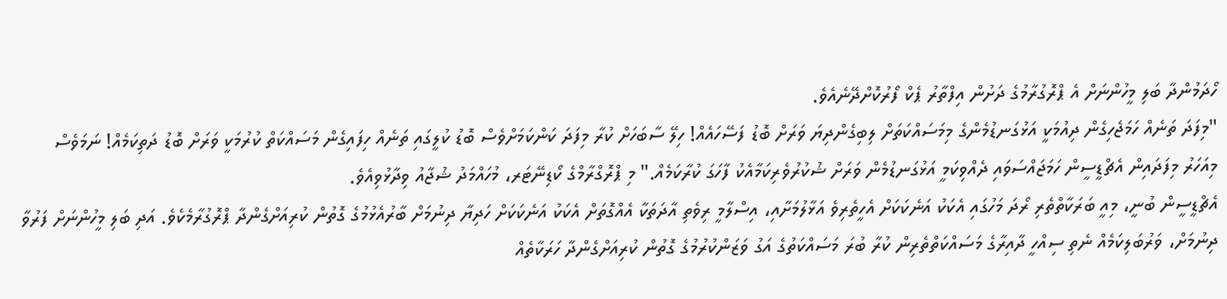ހޯދަމުންދާ ބަލި މީހުންނަށް އެ ޕްރޮގުރާމުގެ ދަށުން އިފްތާރު ޕެކް ފޯރުކޮށްދޭނެއެވެ.
"މިފަދަ ތަނެއް ހަމަޖެހިގެން ދިއުމަކީ އަޅުގަނޑުމެންގެ މިމަސައްކަތަށް ލިބިގެންދިޔަ ވަރަށް ބޮޑު ފަސޭހައެއް! ހިލޭ ސާބަހަށް ކުރާ މިފަދަ ކަންކަމަށްވެސް ބޮޑު ކުލީގައި ތަނެއް ހިފައިގެން މަސައްކަތް ކުރުމަކީ ވަރަށް ބޮޑު ދަތިކަމެއް! ނަމަވެސް މިއަހަރު މިފަދައިން އެޗްޑީސީން ހަމަޖައްސަވައި ދެއްވިކަމީ އަޅުގަނޑުމެން ވަރަށް ޝުކުރުވެރިކަމާއެކު ފާހަގަ ކުރާކަމެއް." މި ޕްރޮގްރާމްގެ ކޯޑިނޭޓަރ، މުހައްމަދު ޝުޖާއު ވިދާޅުވިއެވެ.
އެޗްޑީސީން ބުނީ، މިއީ ބަރަކާތްތެރި ރޯދަ މަހުގައި އެކަކު އަނެކަކަށް އެހީތެރިވެ އަޅާލުމަށާއި، އިސްލާމީ ރިވެތި އާދަތަކާ އެއްގޮތަށް އެކަކު އަނެކަކަށް ހަދިޔާ ދިނުމަށް ބާރުއެޅުމުގެ ގޮތުން ކުރިއަށްގެންދާ ޕްރޮގުރާމެކެވެ. އަދި ބަލި މީހުންނަށް ފަރުވާ ދިނުމަށް، ވަރުބަލިކަމެއް ނެތި ސިއްހީ ދާއިރާގެ މަސައްކަތްތެރިން ކުރާ ބުރަ މަސައްކަތުގެ އަގު ވަޒަންކުރުމުގެ ގޮތުން ކުރިއަށްގެންދާ ހަރަކާތެއް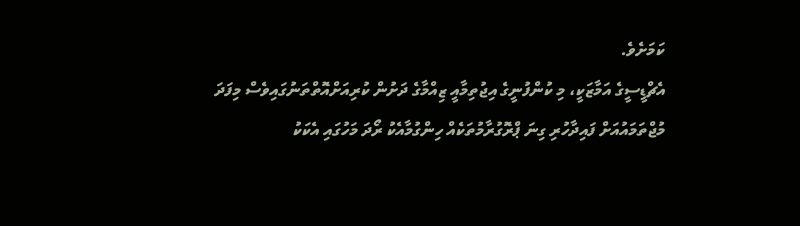ކަމަށެވެ.
އެޗްޑީސީގެ އަމާޒަކީ، މި ކުންފުނީގެ އިޖުތިމާއީ ޒިއްމާގެ ދަށުން ކުރިއަށްއޮތްތަނުގައިވެސް މިފަދަ މުޖްތަމައުއަށް ފައިދާހުރި ގިނަ ޕްރޮގުރާމުތަކެއް ހިންގުމާއެކު ރޯދަ މަހުގައި އެކަކު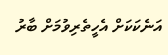އަނެކަކަށް އެހީތެރިވުމަށް ބާރު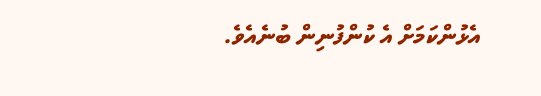އެޅުންކަމަށް އެ ކުންފުނިން ބުނެއެވެ.